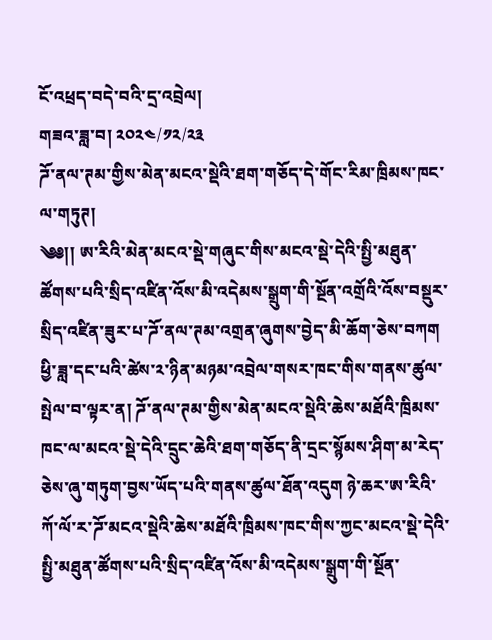ངོ་འཕྲད་བདེ་བའི་དྲ་འབྲེལ།
གཟའ་ཟླ་བ། ༢༠༢༤/༡༢/༢༣
ཌོ་ནལ་ཊམ་གྱིས་མེན་མངའ་སྡེའི་ཐག་གཅོད་དེ་གོང་རིམ་ཁྲིམས་ཁང་ལ་གཏུཊ།
༄༅།། ཨ་རིའི་མེན་མངའ་སྡེ་གཞུང་གིས་མངའ་སྡེ་དེའི་སྤྱི་མཐུན་ཚོགས་པའི་སྲིད་འཛིན་འོས་མི་འདེམས་སྒྲུག་གི་སྔོན་འགྲོའི་འོས་བསྡུར་སྲིད་འཛིན་ཟུར་པ་ཌོ་ནལ་ཊམ་འགྲན་ཞུགས་བྱེད་མི་ཆོག་ཅེས་བཀག ཕྱི་ཟླ་དང་པའི་ཚེས་༢་ཉིན་མཉམ་འབྲེལ་གསར་ཁང་གིས་གནས་ཚུལ་སྤེལ་བ་ལྟར་ན། ཌོ་ནལ་ཊམ་གྱིས་མེན་མངའ་སྡེའི་ཆེས་མཐོའི་ཁྲིམས་ཁང་ལ་མངའ་སྡེ་དེའི་དྲུང་ཆེའི་ཐག་གཅོད་ནི་དྲང་སྙོམས་ཤིག་མ་རེད་ཅེས་ཞུ་གཏུག་བྱས་ཡོད་པའི་གནས་ཚུལ་ཐོན་འདུག ཉེ་ཆར་ཨ་རིའི་ཀོ་ལོ་ར་ཌོ་མངའ་སྡེའི་ཆེས་མཐོའི་ཁྲིམས་ཁང་གིས་ཀྱང་མངའ་སྡེ་དེའི་སྤྱི་མཐུན་ཚོགས་པའི་སྲིད་འཛིན་འོས་མི་འདེམས་སྒྲུག་གི་སྔོན་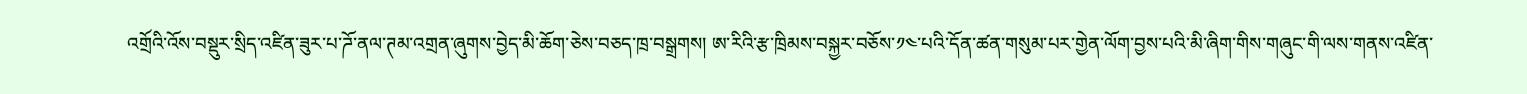འགྲོའི་འོས་བསྡུར་སྲིད་འཛིན་ཟུར་པ་ཌོ་ནལ་ཊམ་འགྲན་ཞུགས་བྱེད་མི་ཆོག་ཅེས་བཅད་ཁྲ་བསྒྲགས། ཨ་རིའི་རྩ་ཁྲིམས་བསྐྱར་བཅོས་༡༤་པའི་དོན་ཚན་གསུམ་པར་གྱེན་ལོག་བྱས་པའི་མི་ཞིག་གིས་གཞུང་གི་ལས་གནས་འཛིན་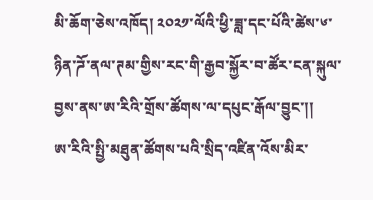མི་ཆོག་ཅེས་འཁོད། ༢༠༢༡་ལོའི་ཕྱི་ཟླ་དང་པོའི་ཚེས་༦་ཉིན་ཌོ་ནལ་ཊམ་གྱིས་རང་གི་རྒྱབ་སྐྱོར་བ་ཚོར་ངན་སྐུལ་བྱས་ནས་ཨ་རིའི་གྲོས་ཚོགས་ལ་དཔུང་རྒོལ་བྱུང་།།
ཨ་རིའི་སྤྱི་མཐུན་ཚོགས་པའི་སྲིད་འཛིན་འོས་མིར་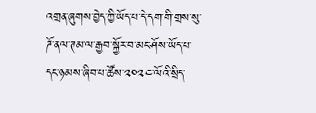འགྲན་ཞུགས་བྱེད་ཀྱི་ཡོད་པ་དེ་དག་གི་གྲས་སུ་ཌོ་ནལ་ཊམ་ལ་རྒྱབ་སྐྱོར་བ་མང་ཤོས་ཡོད་པ་དང་ཉམས་ཞིབ་པ་ཚོས་༢༠༢༤་ལོའི་སྲིད་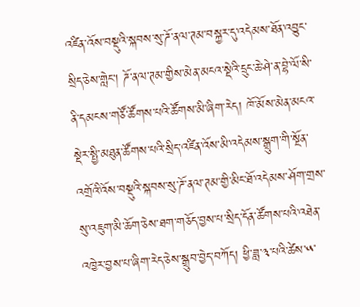འཛིན་འོས་བསྡུའི་སྐབས་སུ་ཌོ་ནལ་ཊམ་བསྐྱར་དུ་འདེམས་ཐོན་འབྱུང་སྲིད་ཅེས་གླེང་། ཌོ་ནལ་ཊམ་གྱིས་མེན་མངའ་སྡེའི་དྲུང་ཆེ་ཤེ་ན་བྷེ་ལོ་སི་ནི་དམངས་གཙོ་ཚོགས་པའི་ཚོགས་མི་ཞིག་རེད། ཁོ་མོས་མེན་མངའ་སྡེར་སྤྱི་མཐུན་ཚོགས་པའི་སྲིད་འཛིན་འོས་མི་འདེམས་སྒྲུག་གི་སྔོན་འགྲོའི་འོས་བསྡུའི་སྐབས་སུ་ཌོ་ནལ་ཊམ་གྱི་མིང་ཐོ་འདེམས་ཤོག་གྲས་སུ་འཇུག་མི་ཆོག་ཅེས་ཐག་གཅོད་བྱས་པ་སྲིད་དོན་ཚོགས་པའི་འཐེན་འཁྱེར་བྱས་པ་ཞིག་རེད་ཅེས་སྒྲུབ་བྱེད་བཀོད། ཕྱི་ཟླ་༣་པའི་ཚེས་༥་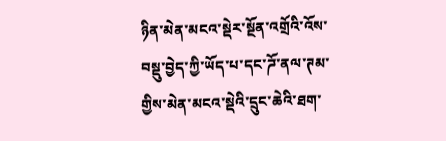ཉིན་མེན་མངའ་སྡེར་སྔོན་འགྲོའི་འོས་བསྡུ་བྱེད་ཀྱི་ཡོད་པ་དང་ཌོ་ནལ་ཊམ་གྱིས་མེན་མངའ་སྡེའི་དྲུང་ཆེའི་ཐག་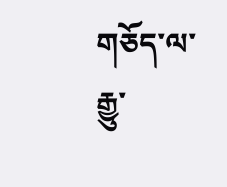གཅོད་ལ་རྒྱུ་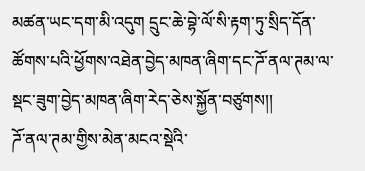མཚན་ཡང་དག་མི་འདུག དྲུང་ཆེ་བྷེ་ལོ་སི་རྟག་ཏུ་སྲིད་དོན་ཚོགས་པའི་ཕྱོགས་འཐེན་བྱེད་མཁན་ཞིག་དང་ཌོ་ནལ་ཊམ་ལ་སྡང་ཟུག་བྱེད་མཁན་ཞིག་རེད་ཅེས་སྐྱོན་བཙུགས།།
ཌོ་ནལ་ཊམ་གྱིས་མེན་མངའ་སྡེའི་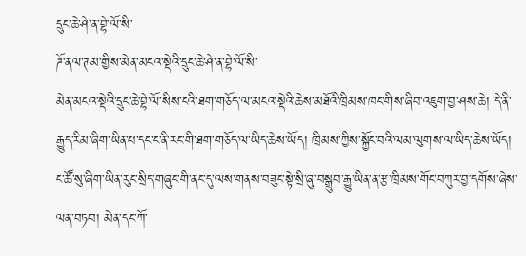དྲུང་ཆེ་ཤེ་ན་བྷེ་ལོ་སི་
ཌོ་ནལ་ཊམ་གྱིས་མེན་མངའ་སྡེའི་དྲུང་ཆེ་ཤེ་ན་བྷེ་ལོ་སི་
མེན་མངའ་སྡེའི་དྲུང་ཆེ་བྷེ་ལོ་སིས་ངའི་ཐག་གཅོད་ལ་མངའ་སྡེའི་ཆེས་མཐོའི་ཁྲིམས་ཁང་གིས་ཞིབ་འཇུག་བྱ་ཤས་ཆེ། དེ་ནི་རྒྱུད་རིམ་ཞིག་ཡིན་པ་དང་ང་ནི་རང་གི་ཐག་གཅོད་ལ་ཡིད་ཆེས་ཡོད། ཁྲིམས་ཀྱིས་སྐྱོང་བའི་ལམ་ལུགས་ལ་ཡིད་ཆེས་ཡོད། ང་ཚོ་སུ་ཞིག་ཡིན་རུང་སྲིད་གཞུང་གི་ནང་དུ་ལས་གནས་བཟུང་སྟེ་སྲི་ཞུ་བསྒྲུབ་རྒྱུ་ཡིན་ན་རྩ་ཁྲིམས་གོང་བཀུར་བྱ་དགོས་ཞེས་ལན་བཏབ། མེན་དང་ཀོ་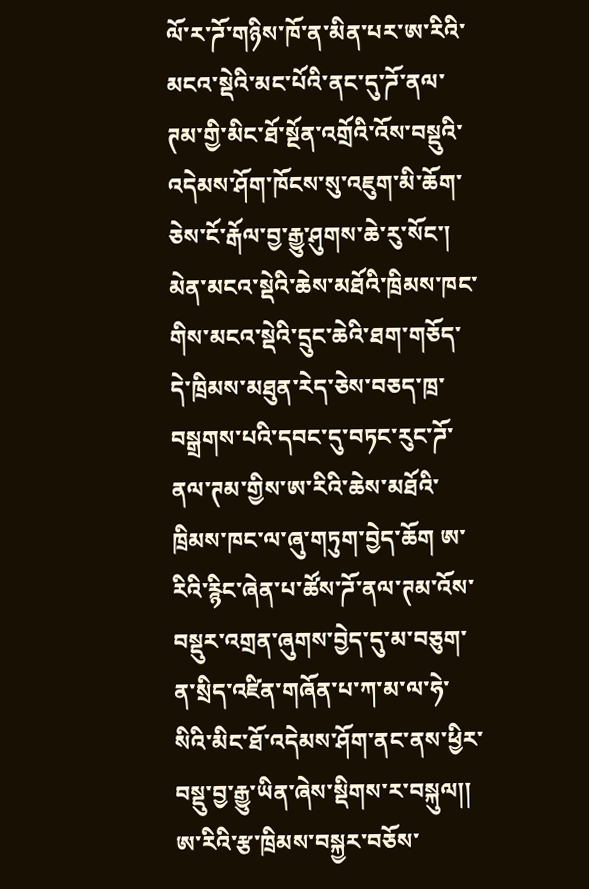ལོ་ར་ཌོ་གཉིས་ཁོ་ན་མིན་པར་ཨ་རིའི་མངའ་སྡེའི་མང་པོའི་ནང་དུ་ཌོ་ནལ་ཊམ་གྱི་མིང་ཐོ་སྔོན་འགྲོའི་འོས་བསྡུའི་འདེམས་ཤོག་ཁོངས་སུ་འཇུག་མི་ཆོག་ཅེས་ངོ་རྒོལ་བྱ་རྒྱུ་ཤུགས་ཆེ་རུ་སོང་། མེན་མངའ་སྡེའི་ཆེས་མཐོའི་ཁྲིམས་ཁང་གིས་མངའ་སྡེའི་དྲུང་ཆེའི་ཐག་གཅོད་དེ་ཁྲིམས་མཐུན་རེད་ཅེས་བཅད་ཁྲ་བསྒྲགས་པའི་དབང་དུ་བཏང་རུང་ཌོ་ནལ་ཊམ་གྱིས་ཨ་རིའི་ཆེས་མཐོའི་ཁྲིམས་ཁང་ལ་ཞུ་གཏུག་བྱེད་ཆོག ཨ་རིའི་རྙིང་ཞེན་པ་ཚོས་ཌོ་ནལ་ཊམ་འོས་བསྡུར་འགྲན་ཞུགས་བྱེད་དུ་མ་བཅུག་ན་སྲིད་འཛིན་གཞོན་པ་ཀ་མ་ལ་ཧེ་སིའི་མིང་ཐོ་འདེམས་ཤོག་ནང་ནས་ཕྱིར་བསྡུ་བྱ་རྒྱུ་ཡིན་ཞེས་སྡིགས་ར་བསྐུལ།།
ཨ་རིའི་རྩ་ཁྲིམས་བསྐྱར་བཅོས་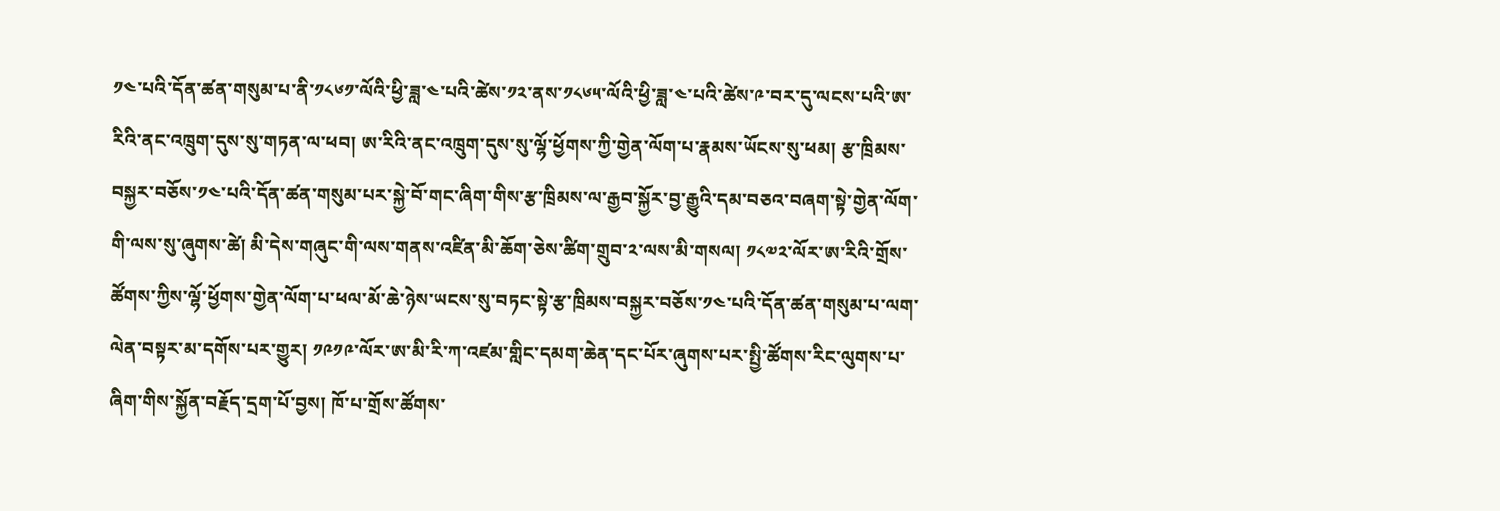༡༤་པའི་དོན་ཚན་གསུམ་པ་ནི་༡༨༦༡་ལོའི་ཕྱི་ཟླ་༤་པའི་ཚེས་༡༢་ནས་༡༨༦༥་ལོའི་ཕྱི་ཟླ་༤་པའི་ཚེས་༩་བར་དུ་ལངས་པའི་ཨ་རིའི་ནང་འཁྲུག་དུས་སུ་གཏན་ལ་ཕབ། ཨ་རིའི་ནང་འཁྲུག་དུས་སུ་ལྷོ་ཕྱོགས་ཀྱི་གྱེན་ལོག་པ་རྣམས་ཡོངས་སུ་ཕམ། རྩ་ཁྲིམས་བསྐྱར་བཅོས་༡༤་པའི་དོན་ཚན་གསུམ་པར་སྐྱེ་བོ་གང་ཞིག་གིས་རྩ་ཁྲིམས་ལ་རྒྱབ་སྐྱོར་བྱ་རྒྱུའི་དམ་བཅའ་བཞག་སྟེ་གྱེན་ལོག་གི་ལས་སུ་ཞུགས་ཚེ། མི་དེས་གཞུང་གི་ལས་གནས་འཛིན་མི་ཆོག་ཅེས་ཚིག་གྲུབ་༢་ལས་མི་གསལ། ༡༨༧༢་ལོར་ཨ་རིའི་གྲོས་ཚོགས་ཀྱིས་ལྷོ་ཕྱོགས་གྱེན་ལོག་པ་ཕལ་མོ་ཆེ་ཉེས་ཡངས་སུ་བཏང་སྟེ་རྩ་ཁྲིམས་བསྐྱར་བཅོས་༡༤་པའི་དོན་ཚན་གསུམ་པ་ལག་ལེན་བསྟར་མ་དགོས་པར་གྱུར། ༡༩༡༩་ལོར་ཨ་མི་རི་ཀ་འཛམ་གླིང་དམག་ཆེན་དང་པོར་ཞུགས་པར་སྤྱི་ཚོགས་རིང་ལུགས་པ་ཞིག་གིས་སྐྱོན་བརྗོད་དྲག་པོ་བྱས། ཁོ་པ་གྲོས་ཚོགས་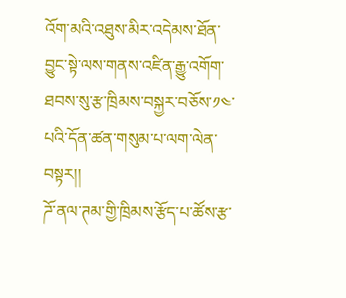འོག་མའི་འཐུས་མིར་འདེམས་ཐོན་བྱུང་སྟེ་ལས་གནས་འཛིན་རྒྱུ་འགོག་ཐབས་སུ་རྩ་ཁྲིམས་བསྐྱར་བཅོས་༡༤་པའི་དོན་ཚན་གསུམ་པ་ལག་ལེན་བསྟར།།
ཌོ་ནལ་ཊམ་གྱི་ཁྲིམས་རྩོད་པ་ཚོས་རྩ་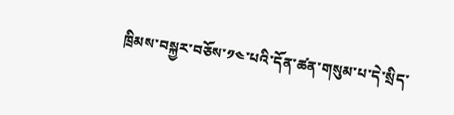ཁྲིམས་བསྐྱར་བཅོས་༡༤་པའི་དོན་ཚན་གསུམ་པ་དེ་སྲིད་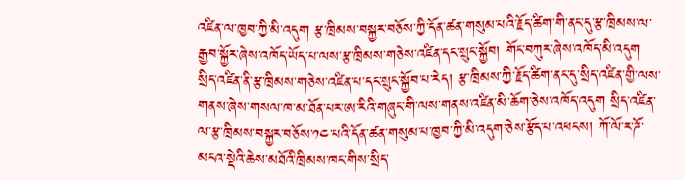འཛིན་ལ་ཁྱབ་ཀྱི་མི་འདུག རྩ་ཁྲིམས་བསྐྱར་བཅོས་ཀྱི་དོན་ཚན་གསུམ་པའི་རྗོད་ཚིག་གི་ནང་དུ་རྩ་ཁྲིམས་ལ་རྒྱབ་སྐྱོར་ཞེས་འཁོད་ཡོད་པ་ལས་རྩ་ཁྲིམས་གཅེས་འཛིན་དང་སྲུང་སྐྱོབ། གོང་བཀུར་ཞེས་འཁོད་མི་འདུག སྲིད་འཛིན་ནི་རྩ་ཁྲིམས་གཅེས་འཛིན་པ་དང་སྲུང་སྐྱོབ་པ་རེད། རྩ་ཁྲིམས་ཀྱི་རྗོད་ཚིག་ནང་དུ་སྲིད་འཛིན་གྱི་ལས་གནས་ཞེས་གསལ་ཁ་མ་ཐོན་པར་ཨ་རིའི་གཞུང་གི་ལས་གནས་འཛིན་མི་ཆོག་ཅེས་འཁོད་འདུག སྲིད་འཛིན་ལ་རྩ་ཁྲིམས་བསྐྱར་བཅོས་༡༤་པའི་དོན་ཚན་གསུམ་པ་ཁྱབ་ཀྱི་མི་འདུག་ཅེས་རྩོད་པ་འཕངས། ཀོ་ལོ་ར་ཌོ་མངའ་སྡེའི་ཆེས་མཐོའི་ཁྲིམས་ཁང་གིས་སྲིད་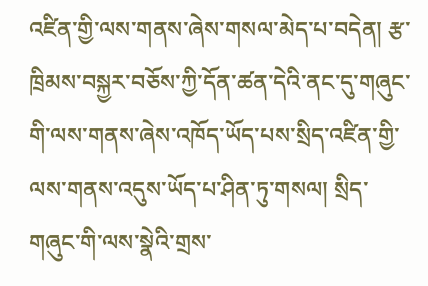འཛིན་གྱི་ལས་གནས་ཞེས་གསལ་མེད་པ་བདེན། རྩ་ཁྲིམས་བསྐྱར་བཅོས་ཀྱི་དོན་ཚན་དེའི་ནང་དུ་གཞུང་གི་ལས་གནས་ཞེས་འཁོད་ཡོད་པས་སྲིད་འཛིན་གྱི་ལས་གནས་འདུས་ཡོད་པ་ཤིན་ཏུ་གསལ། སྲིད་གཞུང་གི་ལས་སྣེའི་གྲས་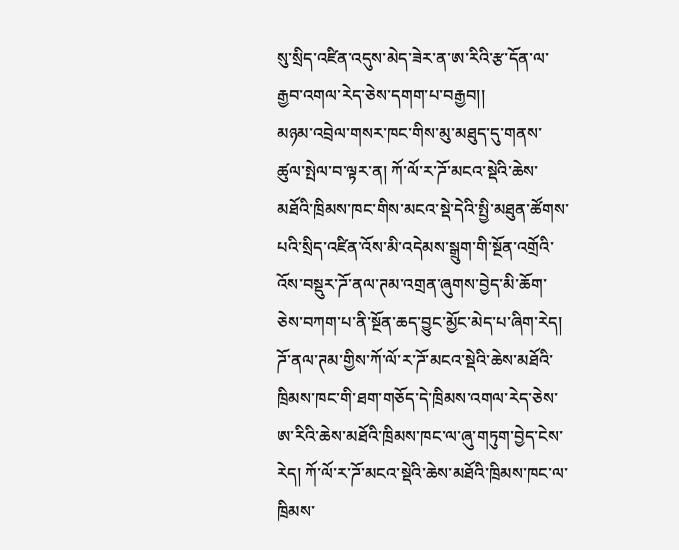སུ་སྲིད་འཛིན་འདུས་མེད་ཟེར་ན་ཨ་རིའི་རྩ་དོན་ལ་རྒྱབ་འགལ་རེད་ཅེས་དགག་པ་བརྒྱབ།།
མཉམ་འབྲེལ་གསར་ཁང་གིས་མུ་མཐུད་དུ་གནས་ཚུལ་སྤེལ་བ་ལྟར་ན། ཀོ་ལོ་ར་ཌོ་མངའ་སྡེའི་ཆེས་མཐོའི་ཁྲིམས་ཁང་གིས་མངའ་སྡེ་དེའི་སྤྱི་མཐུན་ཚོགས་པའི་སྲིད་འཛིན་འོས་མི་འདེམས་སྒྲུག་གི་སྔོན་འགྲོའི་འོས་བསྡུར་ཌོ་ནལ་ཊམ་འགྲན་ཞུགས་བྱེད་མི་ཆོག་ཅེས་བཀག་པ་ནི་སྔོན་ཆད་བྱུང་མྱོང་མེད་པ་ཞིག་རེད། ཌོ་ནལ་ཊམ་གྱིས་ཀོ་ལོ་ར་ཌོ་མངའ་སྡེའི་ཆེས་མཐོའི་ཁྲིམས་ཁང་གི་ཐག་གཅོད་དེ་ཁྲིམས་འགལ་རེད་ཅེས་ཨ་རིའི་ཆེས་མཐོའི་ཁྲིམས་ཁང་ལ་ཞུ་གཏུག་བྱེད་ངེས་རེད། ཀོ་ལོ་ར་ཌོ་མངའ་སྡེའི་ཆེས་མཐོའི་ཁྲིམས་ཁང་ལ་ཁྲིམས་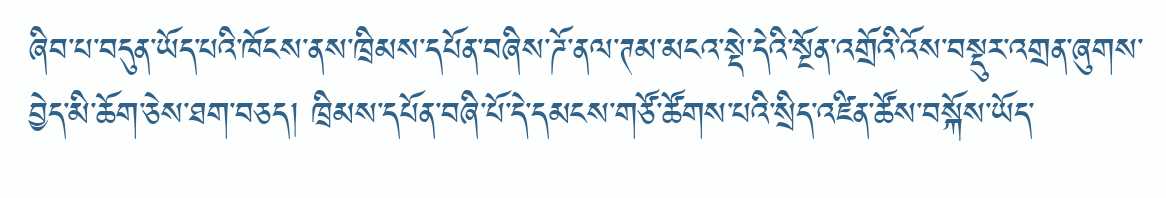ཞིབ་པ་བདུན་ཡོད་པའི་ཁོངས་ནས་ཁྲིམས་དཔོན་བཞིས་ཌོ་ནལ་ཊམ་མངའ་སྡེ་དེའི་སྔོན་འགྲོའི་འོས་བསྡུར་འགྲན་ཞུགས་བྱེད་མི་ཆོག་ཅེས་ཐག་བཅད། ཁྲིམས་དཔོན་བཞི་པོ་དེ་དམངས་གཙོ་ཚོགས་པའི་སྲིད་འཛིན་ཚོས་བསྐོས་ཡོད་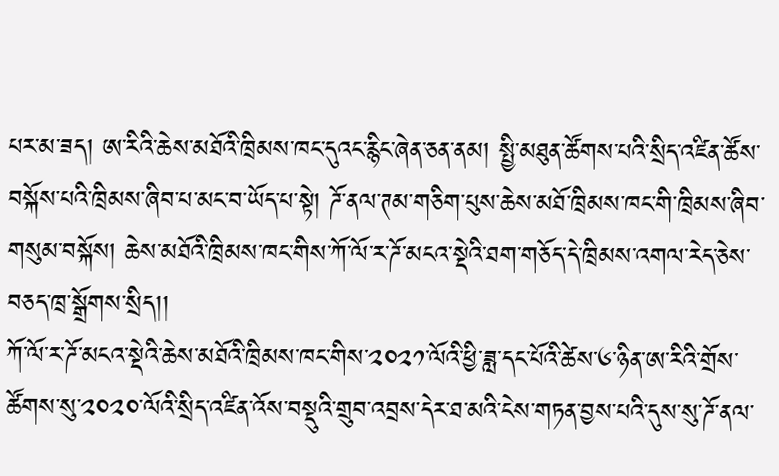པར་མ་ཟད། ཨ་རིའི་ཆེས་མཐོའི་ཁྲིམས་ཁང་དུའང་རྙིང་ཞེན་ཅན་ནམ། སྤྱི་མཐུན་ཚོགས་པའི་སྲིད་འཛིན་ཚོས་བསྐོས་པའི་ཁྲིམས་ཞིབ་པ་མང་བ་ཡོད་པ་སྟེ། ཌོ་ནལ་ཊམ་གཅིག་པུས་ཆེས་མཐོ་ཁྲིམས་ཁང་གི་ཁྲིམས་ཞིབ་གསུམ་བསྐོས། ཆེས་མཐོའི་ཁྲིམས་ཁང་གིས་ཀོ་ལོ་ར་ཌོ་མངའ་སྡེའི་ཐག་གཅོད་དེ་ཁྲིམས་འགལ་རེད་ཅེས་བཅད་ཁྲ་སྒྲོགས་སྲིད།།
ཀོ་ལོ་ར་ཌོ་མངའ་སྡེའི་ཆེས་མཐོའི་ཁྲིམས་ཁང་གིས་༢༠༢༡་ལོའི་ཕྱི་ཟླ་དང་པོའི་ཚེས་༦་ཉིན་ཨ་རིའི་གྲོས་ཚོགས་སུ་༢༠༢༠་ལོའི་སྲིད་འཛིན་འོས་བསྡུའི་གྲུབ་འབྲས་དེར་ཐ་མའི་ངེས་གཏན་བྱས་པའི་དུས་སུ་ཌོ་ནལ་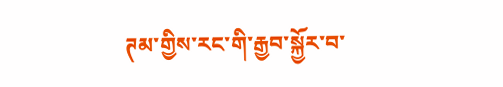ཊམ་གྱིས་རང་གི་རྒྱབ་སྐྱོར་བ་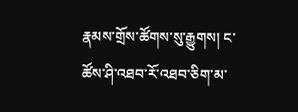རྣམས་གྲོས་ཚོགས་སུ་རྒྱུགས། ང་ཚོས་ཤི་འཐབ་རོ་འཐབ་ཅིག་མ་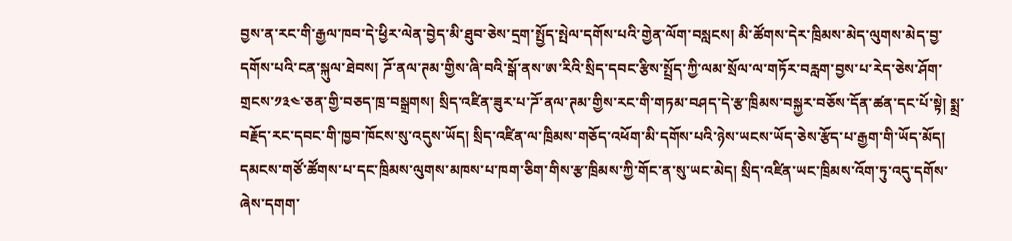བྱས་ན་རང་གི་རྒྱལ་ཁབ་དེ་ཕྱིར་ལེན་བྱེད་མི་ཐུབ་ཅེས་དྲག་སྤྱོད་སྤེལ་དགོས་པའི་གྱེན་ལོག་བསླངས། མི་ཚོགས་དེར་ཁྲིམས་མེད་ལུགས་མེད་བྱ་དགོས་པའི་ངན་སྐུལ་ཐེབས། ཌོ་ནལ་ཊམ་གྱིས་ཞི་བའི་སྒོ་ནས་ཨ་རིའི་སྲིད་དབང་རྩིས་སྤྲོད་ཀྱི་ལམ་སྲོལ་ལ་གཏོར་བརླག་བྱས་པ་རེད་ཅེས་ཤོག་གྲངས་༡༣༤་ཅན་གྱི་བཅད་ཁྲ་བསྒྲགས། སྲིད་འཛིན་ཟུར་པ་ཌོ་ནལ་ཊམ་གྱིས་རང་གི་གཏམ་བཤད་དེ་རྩ་ཁྲིམས་བསྐྱར་བཅོས་དོན་ཚན་དང་པོ་སྟེ། སྨྲ་བརྗོད་རང་དབང་གི་ཁྱབ་ཁོངས་སུ་འདུས་ཡོད། སྲིད་འཛིན་ལ་ཁྲིམས་གཅོད་འཕོག་མི་དགོས་པའི་ཉེས་ཡངས་ཡོད་ཅེས་རྩོད་པ་རྒྱག་གི་ཡོད་མོད། དམངས་གཙོ་ཚོགས་པ་དང་ཁྲིམས་ལུགས་མཁས་པ་ཁག་ཅིག་གིས་རྩ་ཁྲིམས་ཀྱི་གོང་ན་སུ་ཡང་མེད། སྲིད་འཛིན་ཡང་ཁྲིམས་འོག་ཏུ་འདུ་དགོས་ཞེས་དགག་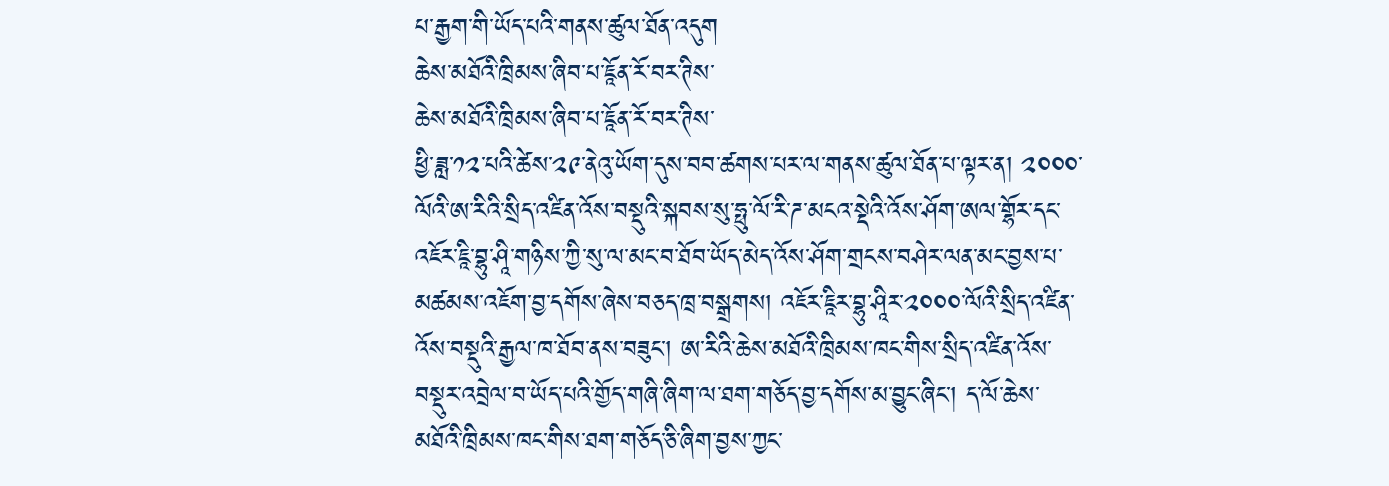པ་རྒྱག་གི་ཡོད་པའི་གནས་ཚུལ་ཐོན་འདུག
ཆེས་མཐོའི་ཁྲིམས་ཞིབ་པ་ཇཱོན་རོ་བར་ཊིས་
ཆེས་མཐོའི་ཁྲིམས་ཞིབ་པ་ཇཱོན་རོ་བར་ཊིས་
ཕྱི་ཟླ་༡༢་པའི་ཚེས་༢༩་ནེའུ་ཡོག་དུས་བབ་ཚགས་པར་ལ་གནས་ཚུལ་ཐོན་པ་ལྟར་ན། ༢༠༠༠་ལོའི་ཨ་རིའི་སྲིད་འཛིན་འོས་བསྡུའི་སྐབས་སུ་ཧྥུ་ལོ་རི་ཌ་མངའ་སྡེའི་འོས་ཤོག་ཨལ་གྷོར་དང་འཇོར་ཇཱི་བྷུ་ཤཱི་གཉིས་ཀྱི་སུ་ལ་མང་བ་ཐོབ་ཡོད་མེད་འོས་ཤོག་གྲངས་བཤེར་ལན་མང་བྱས་པ་མཚམས་འཇོག་བྱ་དགོས་ཞེས་བཅད་ཁྲ་བསྒྲགས། འཇོར་ཇཱིར་བྷུ་ཤཱིར་༢༠༠༠་ལོའི་སྲིད་འཛིན་འོས་བསྡུའི་རྒྱལ་ཁ་ཐོབ་ནས་བཟུང་། ཨ་རིའི་ཆེས་མཐོའི་ཁྲིམས་ཁང་གིས་སྲིད་འཛིན་འོས་བསྡུར་འབྲེལ་བ་ཡོད་པའི་གྱོད་གཞི་ཞིག་ལ་ཐག་གཅོད་བྱ་དགོས་མ་བྱུང་ཞིང་། ད་ལོ་ཆེས་མཐོའི་ཁྲིམས་ཁང་གིས་ཐག་གཅོད་ཅི་ཞིག་བྱས་ཀྱང་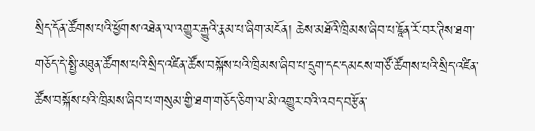སྲིད་དོན་ཚོགས་པའི་ཕྱོགས་འཐེན་ལ་འགྱུར་རྒྱུའི་རྣམ་པ་ཞིག་མངོན། ཆེས་མཐོའི་ཁྲིམས་ཞིབ་པ་ཇཱོན་རོ་བར་ཊིས་ཐག་གཅོད་དེ་སྤྱི་མཐུན་ཚོགས་པའི་སྲིད་འཛིན་ཚོས་བསྐོས་པའི་ཁྲིམས་ཞིབ་པ་དྲུག་དང་དམངས་གཙོ་ཚོགས་པའི་སྲིད་འཛིན་ཚོས་བསྐོས་པའི་ཁྲིམས་ཞིབ་པ་གསུམ་གྱི་ཐག་གཅོད་ཅིག་ལ་མི་འགྱུར་བའི་འབད་བརྩོན་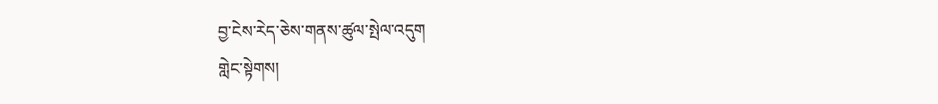བྱ་ངེས་རེད་ཅེས་གནས་ཚུལ་སྤེལ་འདུག
གླེང་སྟེགས།